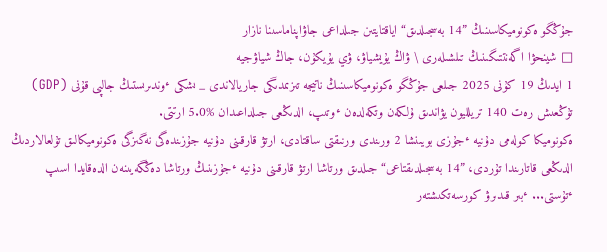جۇڭگو ەكونوميكاسىنىڭ ”14 بەسجىلدىق“ اياقتايتىن جىلداعى جاۋاپناماسىنا نازار
□ شينحۋا اگەنتتىگىنىڭ تىلشىلەرى \ ۋاڭ يۇيشياۋ، ۋي يۇيكۇن، جاڭ شياۋجيە
1 ايدىڭ 19 كۇنى 2025 جىلعى جۇڭگو ەكونوميكاسىنىڭ ناتيجە تىزىمدىگى جاريالاندى _ ىشكى ٴوندىرىستىڭ جالپى قۇنى (GDP) تۇڭعىش رەت 140 تريلليون يۋاندىق ۇلكەن وتكەلدەن ٴوتىپ، الدىڭعى جىلداعىدان %5.0 ارتتى.
ەكونوميكا كولەمى دۇنيە ٴجۇزى بويىنشا 2 ورىندى ورنىقتى ساقتادى، ارتۋ قارقىنى دۇنيە جۇزىندەگى نەگىزگى ەكونوميكالىق تۇلعالاردىڭ الدىڭعى قاتارىندا تۇردى، ”14 بەسجىلدىقتاعى“ جىلدىق ورتاشا ارتۋ قارقىنى دۇنيە ٴجۇزىنىڭ ورتاشا دەڭگەيىنەن الدەقايدا اسىپ ٴتۇستى... ٴبىر قىدىرۋ كورسەتكىشتەر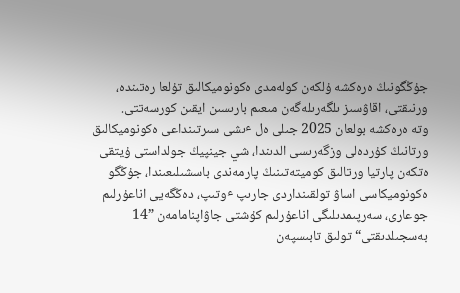جۇڭگونىڭ ەرەكشە ۇلكەن كولەمدى ەكونوميكالىق تۇلعا رەتىندە، ورنىقتى، اقاۋسىز ىلگەرىلەگەن مىعىم بارىسىن ايقىن كورسەتتى.
وتە ەرەكشە بولعان 2025 جىلى ەل ٴىشى سىرتىنداعى ەكونوميكالىق ورتانىڭ كۇردەلى وزگەرىسى الدىندا، شي جينپيڭ جولداستى ۇيتقى ەتكەن پارتيا ورتالىق كوميتەتىنىڭ پارمەندى باسشىلىعىندا، جۇڭگو ەكونوميكاسى اساۋ تولقىنداردى جارىپ ٴوتىپ، دەڭگەيى اناعۇرلىم جوعارى، سەرپىمدىلىگى اناعۇرلىم كۇشتى جاۋاپنامامەن ”14 بەسجىلدىقتى“ تولىق تابىسپەن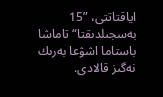اياقتاتتى، ”15 بەسجىلدىقتا“ تاماشا باستاما اشۋعا بەرىك نەگىز قالادى.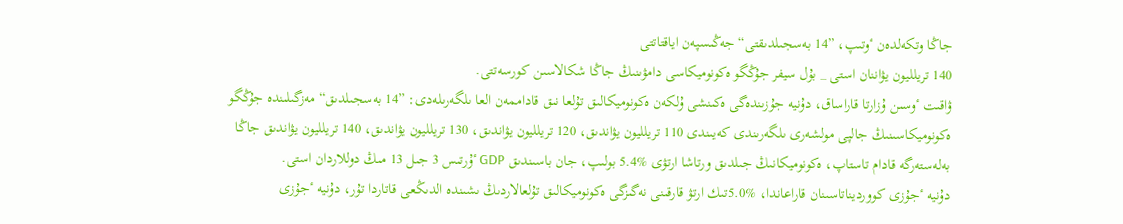جاڭا وتكەلدەن ٴوتىپ، ”14 بەسجىلدىقتى“ جەڭىسپەن اياقتاتتى
140 تريلليون يۋاننان استى _ بۇل سيفر جۇڭگو ەكونوميكاسى دامۋىنىڭ جاڭا شكالاسىن كورسەتتى.
ۋاقىت ٴوسىن ۇزارتا قاراساق، دۇنيە جۇزىندەگى ەكىنشى ۇلكەن ەكونوميكالىق تۇلعا نىق قاداممەن العا ىلگەرىلەدى: ”14 بەسجىلدىق“ مەزگىلىندە جۇڭگو ەكونوميكاسىنىڭ جالپى مولشەرى ىلگەرىندى كەيىندى 110 تريلليون يۋاندىق، 120 تريلليون يۋاندىق، 130 تريلليون يۋاندىق، 140 تريلليون يۋاندىق جاڭا بەلەستەرگە قادام تاستاپ، ەكونوميكانىڭ جىلدىق ورتاشا ارتۋى %5.4 بولىپ، جان باسىندىق GDP ٴۇرتىس 3 جىل 13 مىڭ دوللاردان استى.
دۇنيە ٴجۇزى كوورديناتاسىنان قاراعاندا، %5.0تىك ارتۋ قارقىنى نەگىزگى ەكونوميكالىق تۇلعالاردىڭ ىشىندە الدىڭعى قاتاردا تۇر، دۇنيە ٴجۇزى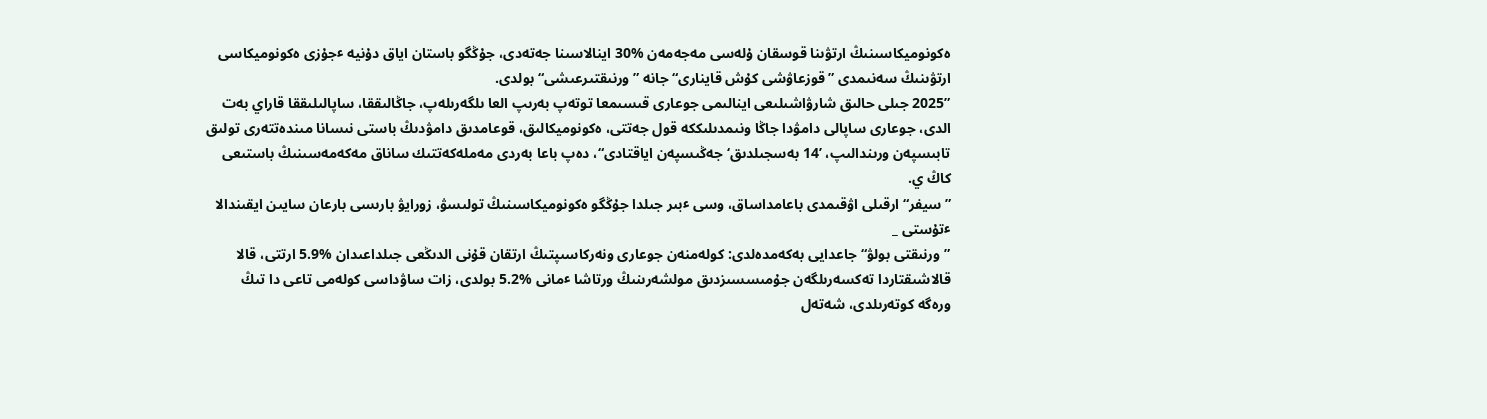ەكونوميكاسىنىڭ ارتۋىنا قوسقان ۇلەسى مەجەمەن %30 اينالاسىنا جەتەدى، جۇڭگو باستان اياق دۇنيە ٴجۇزى ەكونوميكاسى ارتۋىنىڭ سەنىمدى ”قوزعاۋشى كۇش قاينارى“ جانە ”ورنىقتىرعىشى“ بولدى.
”2025 جىلى حالىق شارۋاشىلىعى اينالىمى جوعارى قىسىمعا توتەپ بەرىپ العا ىلگەرىلەپ، جاڭالىققا، ساپالىلىققا قاراي بەت الدى، جوعارى ساپالى دامۋدا جاڭا ونىمدىلىككە قول جەتتى، ەكونوميكالىق، قوعامدىق دامۋدىڭ باستى نىسانا مىندەتتەرى تولىق تابىسپەن ورىندالىپ، ’14 بەسجىلدىق‘ جەڭىسپەن اياقتادى“، دەپ باعا بەردى مەملەكەتتىك ساناق مەكەمەسىنىڭ باستىعى كاڭ ي.
”سيفر“ ارقىلى اۋقىمدى باعامداساق، وسى ٴبىر جىلدا جۇڭگو ەكونوميكاسىنىڭ تولىسۋ، زورايۋ بارىسى بارعان سايىن ايقىندالا ٴتۇستى _
”ورنىقتى بولۋ“ جاعدايى بەكەمدەلدى: كولەمنەن جوعارى ونەركاسىپتىڭ ارتقان قۇنى الدىڭعى جىلداعىدان %5.9 ارتتى، قالا قالاشىقتاردا تەكسەرىلگەن جۇمىسسىزدىق مولشەرىنىڭ ورتاشا ٴمانى %5.2 بولدى، زات ساۋداسى كولەمى تاعى دا تىڭ ورەگە كوتەرىلدى، شەتەل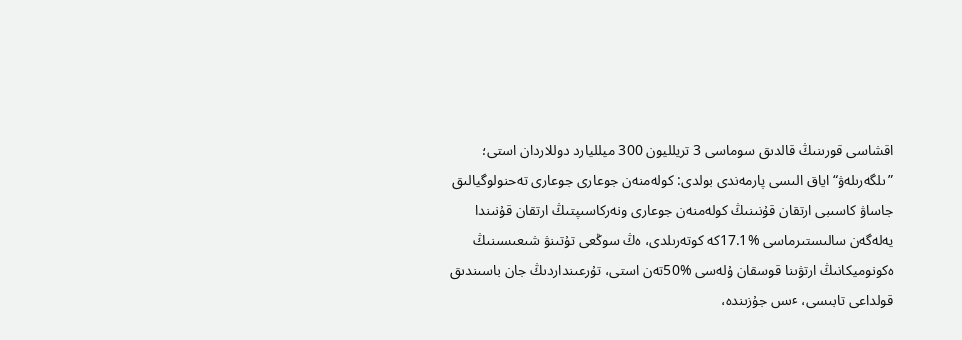اقشاسى قورىنىڭ قالدىق سوماسى 3 تريلليون 300 ميلليارد دوللاردان استى؛
”ىلگەرىلەۋ“ اياق الىسى پارمەندى بولدى: كولەمنەن جوعارى جوعارى تەحنولوگيالىق جاساۋ كاسىبى ارتقان قۇنىنىڭ كولەمنەن جوعارى ونەركاسىپتىڭ ارتقان قۇنىندا يەلەگەن سالىستىرماسى %17.1كە كوتەرىلدى، ەڭ سوڭعى تۇتىنۋ شىعىسىنىڭ ەكونوميكانىڭ ارتۋىنا قوسقان ۇلەسى %50تەن استى، تۇرعىنداردىڭ جان باسىندىق قولداعى تابىسى، ٴىس جۇزىندە،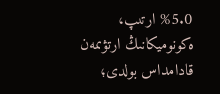%5.0 ارتىپ، ەكونوميكانىڭ ارتۋىمەن قادامداس بولدى؛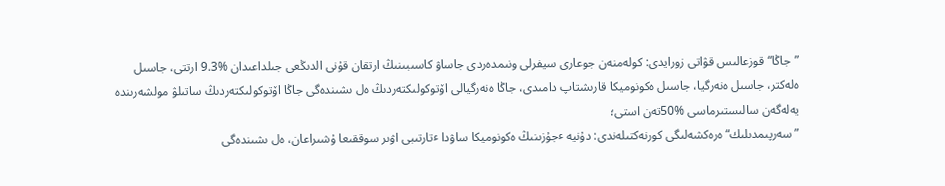”جاڭا“ قوزعالىس قۋاتى زورايدى: كولەمنەن جوعارى سيفرلى ونىمدەردى جاساۋ كاسىبىنىڭ ارتقان قۇنى الدىڭعى جىلداعىدان %9.3 ارتتى، جاسىل ەلەكتر، جاسىل ەنەرگيا، جاسىل ەكونوميكا قارىشتاپ دامىدى، جاڭا ەنەرگيالى اۆتوكولىكتەردىڭ ەل ىشىندەگى جاڭا اۆتوكولىكتەردىڭ ساتىلۋ مولشەرىندە يەلەگەن سالىستىرماسى %50تەن استى؛
”سەرپىمدىلىك“ ەرەكشەلىگى كورنەكتىلەندى: دۇنيە ٴجۇزىنىڭ ەكونوميكا ساۋدا ٴتارتىبى اۋىر سوققىعا ۇشىراعان، ەل ىشىندەگى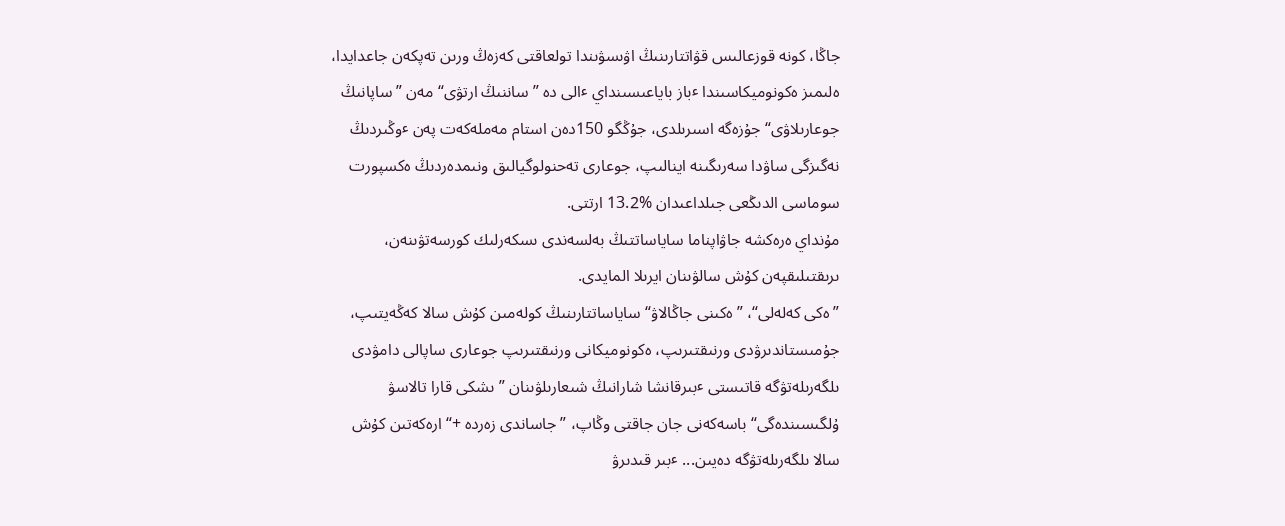جاڭا، كونە قوزعالىس قۋاتتارىنىڭ اۋىسۋىندا تولعاقتى كەزەڭ ورىن تەپكەن جاعدايدا، ەلىمىز ەكونوميكاسىندا ٴباز باياعىسىنداي ٴالى دە ”ساننىڭ ارتۋى“ مەن ”ساپانىڭ جوعارىلاۋى“ جۇزەگە اسىرىلدى، جۇڭگو 150دەن استام مەملەكەت پەن ٴوڭىردىڭ نەگىزگى ساۋدا سەرىگىنە اينالىپ، جوعارى تەحنولوگيالىق ونىمدەردىڭ ەكسپورت سوماسى الدىڭعى جىلداعىدان %13.2 ارتتى.
مۇنداي ەرەكشە جاۋاپناما ساياساتتىڭ بەلسەندى ىسكەرلىك كورسەتۋىنەن، ىرىقتىلىقپەن كۇش سالۋىنان ايرىلا المايدى.
”ەكى كەلەلى“، ”ەكىنى جاڭالاۋ“ ساياساتتارىنىڭ كولەمىن كۇش سالا كەڭەيتىپ، جۇمىستاندىرۋدى ورنىقتىرىپ، ەكونوميكانى ورنىقتىرىپ جوعارى ساپالى دامۋدى ىلگەرىلەتۋگە قاتىستى ٴبىرقانشا شارانىڭ شىعارىلۋىنان ”ىشكى قارا تالاسۋ ۇلگىسىندەگى“ باسەكەنى جان جاقتى وڭاپ، ”جاساندى زەردە +“ ارەكەتىن كۇش سالا ىلگەرىلەتۋگە دەيىن... ٴبىر قىدىرۋ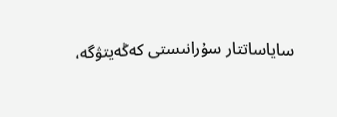ساياساتتار سۇرانىستى كەڭەيتۋگە،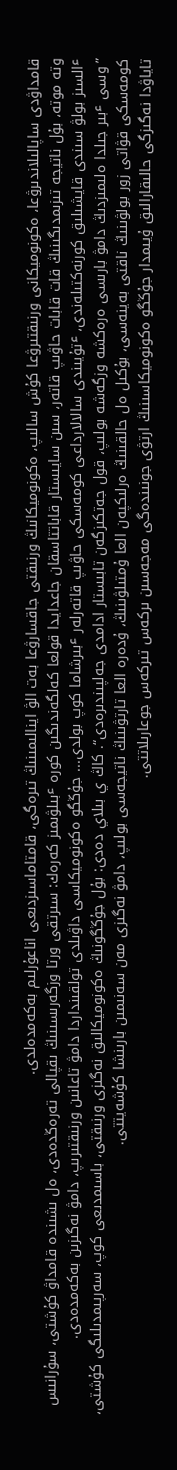قامداۋدى ساپالىلاندىرۋعا، ەكونوميكانى ورنىقتىرۋعا كۇش سالىپ، ەكونوميكانىڭ ورنىقتى جاقسارۋعا بەت الۋ اينالىمىنىڭ تىرەگى، قامتاماسىزدىعى اناعۇرلىم بەكەمدەلدى.
وتە موتە، بۇل ناتيجە تىزىمدىگىنىڭ قات قابات حاۋىپ قاتەر، سىن سايىستار قاباتتاسقان جاعدايدا قولعا كەلگەندىگىن كورە ٴبىلۋىمىز كەرەك: سىرتقى ورتا وزگەرىسىنىڭ ىقپالى تەرەڭدەدى، ەل ىشىندە قامداۋ كۇشتى، سۇرانىس ٴالسىز بولۋ سىندى قايشىلىق كورنەكتىلەندى، ٴتۇيىندى سالالارداعى كومەسكى حاۋىپ قاتەرلەر ٴبىرشاما كوپ بولدى... جۇڭگو ەكونوميكاسى داۋىلدى تولقىنداردا دامۋ تاعانىن ورنىقتىرىپ، دامۋ نەگىزىن بەكەمدەدى.
”وسى ٴبىر جىلدا ەلىمىزدىڭ دامۋ بارىسى ەرەكشە وزگەشە بولىپ، قول جەتكىزگەن تابىستار ادامدى جەلپىندىرەدى“. كاڭ ي بىلاي دەدى: بۇل جۇڭگونىڭ ەكونوميكالىق نەگىزى ورنىقتى، باسىمدىعى كوپ، سەرپىمدىلىگى كۇشتى، كومەسكى قۋاتى زور بولۋىنىڭ ناقتى بەينەسى، بۇكىل ەل حالقىنىڭ ەرلىكپەن العا ۇمتىلۋىنىڭ، ۇدەرە العا تارتۋىنىڭ ناتيجەسى بولىپ، دامۋ نەگىزى مەن سەنىمىن بارىنشا كۇشەيتتى.
تاياۋدا نەگىزگى حالىقارالىق ۇيىمدار جۇڭگو ەكونوميكاسىنىڭ ارتۋى جونىندەگى مەجەسىن ىركەس تىركەس جوعارىلاتتى.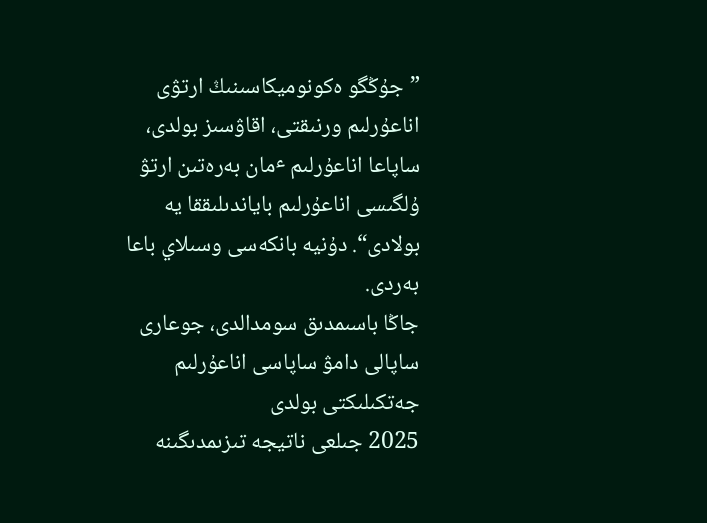”جۇڭگو ەكونوميكاسىنىڭ ارتۋى اناعۇرلىم ورنىقتى، اقاۋسىز بولدى، ساپاعا اناعۇرلىم ٴمان بەرەتىن ارتۋ ۇلگىسى اناعۇرلىم باياندىلىققا يە بولادى“. دۇنيە بانكەسى وسىلاي باعا بەردى.
جاڭا باسىمدىق سومدالدى، جوعارى ساپالى دامۋ ساپاسى اناعۇرلىم جەتكىلىكتى بولدى
2025 جىلعى ناتيجە تىزىمدىگىنە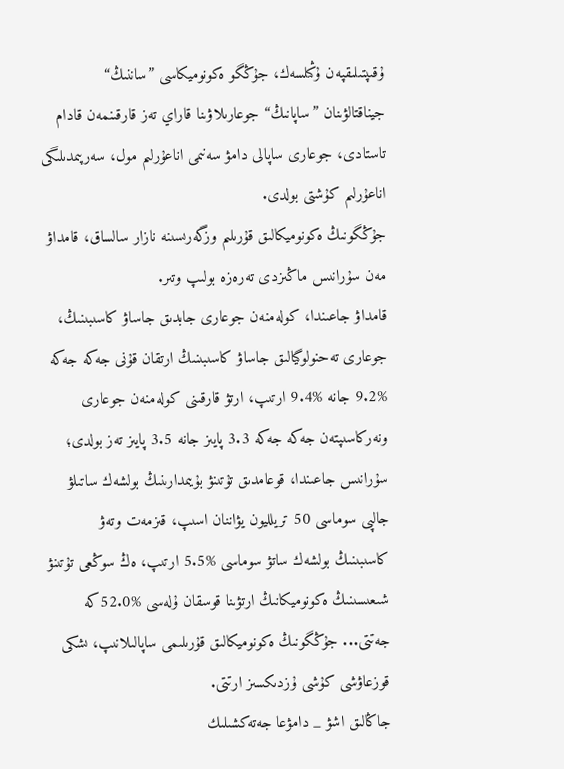ۇقىپتىلىقپەن ۇڭىلسەك، جۇڭگو ەكونوميكاسى ”ساننىڭ“ جيناقتالۋىنان ”ساپانىڭ“ جوعارىلاۋىنا قاراي تەز قارقىنمەن قادام تاستادى، جوعارى ساپالى دامۋ سەنىمى اناعۇرلىم مول، سەرپىمدىلىگى اناعۇرلىم كۇشتى بولدى.
جۇڭگونىڭ ەكونوميكالىق قۇرىلىم وزگەرىسىنە نازار سالساق، قامداۋ مەن سۇرانىس ماڭىزدى تەرەزە بولىپ وتىر.
قامداۋ جاعىندا، كولەمنەن جوعارى جابدىق جاساۋ كاسىبىنىڭ، جوعارى تەحنولوگيالىق جاساۋ كاسىبىنىڭ ارتقان قۇنى جەكە جەكە %9.2 جانە %9.4 ارتىپ، ارتۋ قارقىنى كولەمنەن جوعارى ونەركاسىپتەن جەكە جەكە 3.3 پايىز جانە 3.5 پايىز تەز بولدى؛ سۇرانىس جاعىندا، قوعامدىق تۇتىنۋ بۇيىمدارىنىڭ بولشەك ساتىلۋ جالپى سوماسى 50 تريلليون يۋاننان اسىپ، قىزمەت وتەۋ كاسىبىنىڭ بولشەك ساتۋ سوماسى %5.5 ارتىپ، ەڭ سوڭعى تۇتىنۋ شىعىسىنىڭ ەكونوميكانىڭ ارتۋىنا قوسقان ۇلەسى %52.0كە جەتتى... جۇڭگونىڭ ەكونوميكالىق قۇرىلىمى ساپالىلانىپ، ىشكى قوزعاۋشى كۇشى ۇزدىكسىز ارتتى.
جاڭالىق اشۋ _ دامۋعا جەتەكشىلىك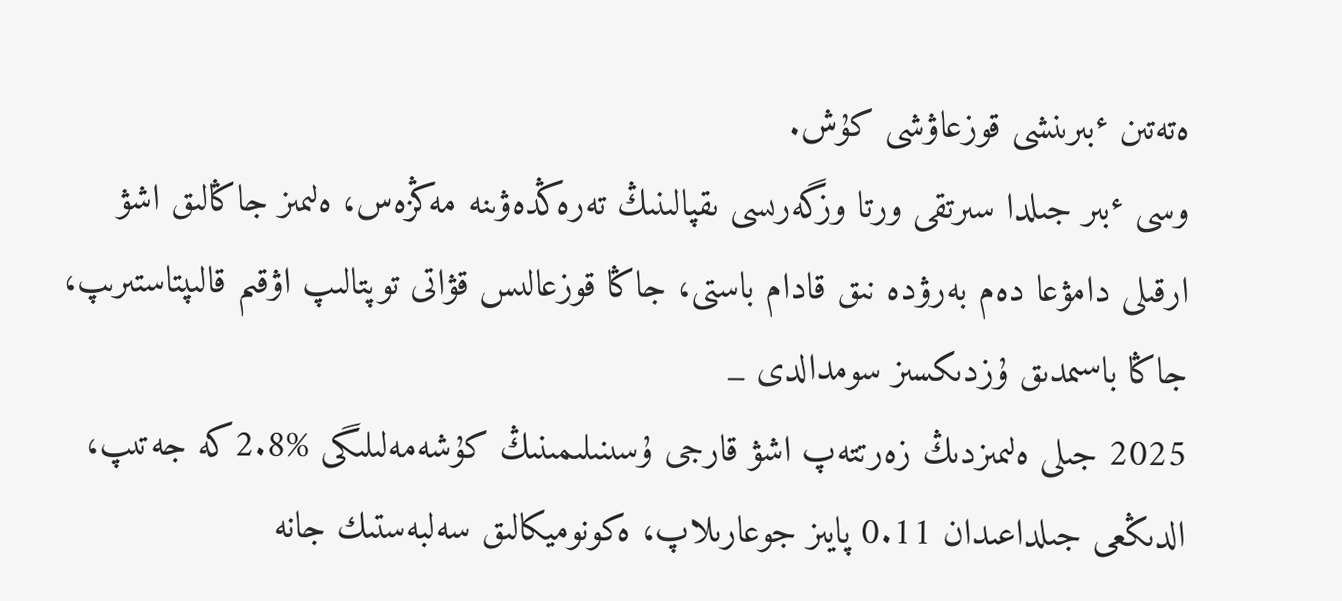ەتەتىن ٴبىرىنشى قوزعاۋشى كۇش.
وسى ٴبىر جىلدا سىرتقى ورتا وزگەرىسى ىقپالىنىڭ تەرەڭدەۋىنە مەڭزەس، ەلىمىز جاڭالىق اشۋ ارقىلى دامۋعا دەم بەرۋدە نىق قادام باستى، جاڭا قوزعالىس قۋاتى توپتالىپ اۋقىم قالىپتاستىرىپ، جاڭا باسىمدىق ۇزدىكسىز سومدالدى _
2025 جىلى ەلىمىزدىڭ زەرتتەپ اشۋ قارجى ۇسىنىلىمىنىڭ كۇشەمەلىلىگى %2.8كە جەتىپ، الدىڭعى جىلداعىدان 0.11 پايىز جوعارىلاپ، ەكونوميكالىق سەلبەستىك جانە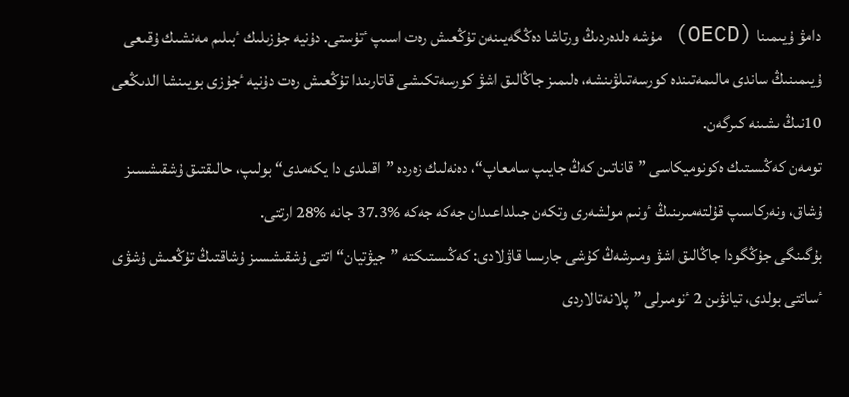دامۋ ۇيىمىنا (OECD) مۇشە ەلدەردىڭ ورتاشا دەڭگەيىنەن تۇڭعىش رەت اسىپ ٴتۇستى. دۇنيە جۇزىلىك ٴبىلىم مەنشىك ۇقىعى ۇيىمىنىڭ ساندى مالىمەتىندە كورسەتىلۋىنشە، ەلىمىز جاڭالىق اشۋ كورسەتكىشى قاتارىندا تۇڭعىش رەت دۇنيە ٴجۇزى بويىنشا الدىڭعى 10نىڭ ىشىنە كىرگەن.
تومەن كەڭىستىك ەكونوميكاسى ”قاناتىن كەڭ جايىپ سامعاپ“، دەنەلىك زەردە ”اقىلدى دا يكەمدى“ بولىپ، حالىقتىق ۇشقىشسىز ۇشاق، ونەركاسىپ قۇلتەمىرىنىڭ ٴونىم مولشەرى وتكەن جىلداعىدان جەكە جەكە %37.3 جانە %28 ارتتى.
بۇگىنگى جۇڭگودا جاڭالىق اشۋ ومىرشەڭ كۇشى جارىسا قاۋلادى: كەڭىستىكتە ”جيۋتيان“ اتتى ۇشقىشسىز ۇشاقتىڭ تۇڭعىش ۇشۋى ٴساتتى بولدى، تيانۋىن 2 ٴنومىرلى ”پلانەتالاردى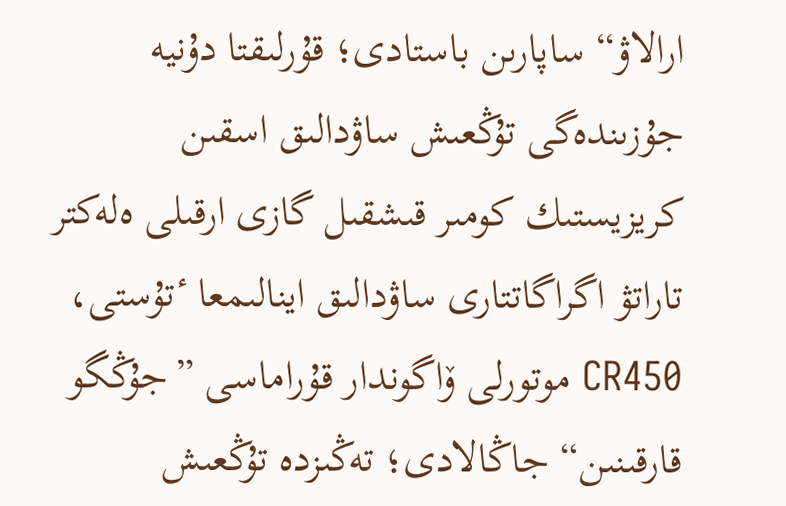ارالاۋ“ ساپارىن باستادى؛ قۇرلىقتا دۇنيە جۇزىندەگى تۇڭعىش ساۋدالىق اسقىن كريزيستىك كومىر قىشقىل گازى ارقىلى ەلەكتر تاراتۋ اگراگاتتارى ساۋدالىق اينالىمعا ٴتۇستى، CR450 موتورلى ۆاگوندار قۇراماسى ”جۇڭگو قارقىنىن“ جاڭالادى؛ تەڭىزدە تۇڭعىش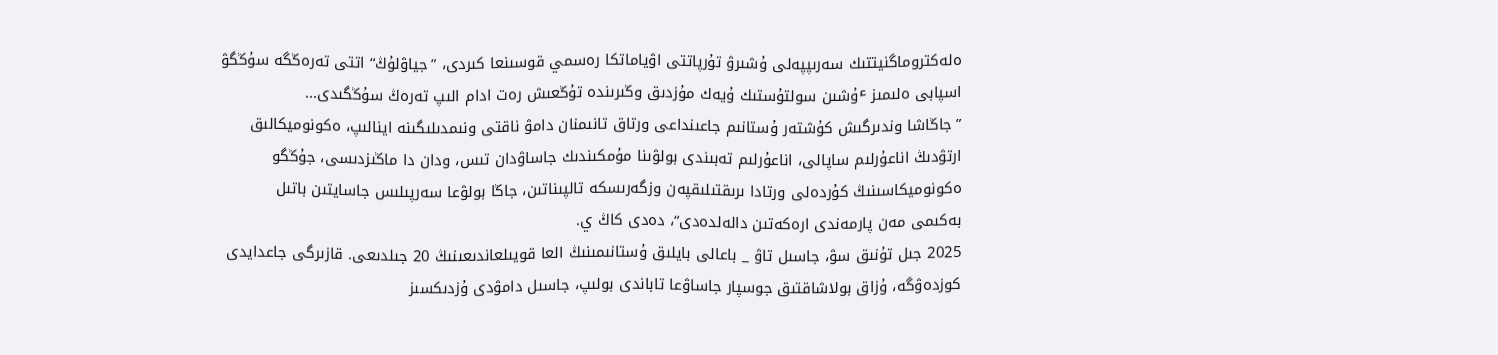ەلەكتروماگنيتتىك سەرىپپەلى ۇشىرۋ تۇرپاتتى اۋياماتكا رەسمي قوسىنعا كىردى، ”جياۋلۇڭ“ اتتى تەرەڭگە سۇڭگۋ اسپابى ەلىمىز ٴۇشىن سولتۇستىك ۇيەك مۇزدىق وڭىرىندە تۇڭعىش رەت ادام الىپ تەرەڭ سۇڭگىدى...
”جاڭاشا وندىرگىش كۇشتەر ۇستانىم جاعىنداعى ورتاق تانىمنان دامۋ ناقتى ونىمدىلىگىنە اينالىپ، ەكونوميكالىق ارتۋدىڭ اناعۇرلىم ساپالى، اناعۇرلىم تەبىندى بولۋىنا مۇمكىندىك جاساۋدان تىس، ودان دا ماڭىزدىسى، جۇڭگو ەكونوميكاسىنىڭ كۇردەلى ورتادا ىرىقتىلىقپەن وزگەرىسكە تالپىناتىن، جاڭا بولۋعا سەرپىلىس جاسايتىن باتىل بەكىمى مەن پارمەندى ارەكەتىن دالەلدەدى“، دەدى كاڭ ي.
2025 جىل تۇنىق سۋ، جاسىل تاۋ _ باعالى بايلىق ۇستانىمىنىڭ العا قويىلعاندىعىنىڭ 20 جىلدىعى. قازىرگى جاعدايدى كوزدەۋگە، ۇزاق بولاشاقتىق جوسپار جاساۋعا تاباندى بولىپ، جاسىل دامۋدى ۇزدىكسىز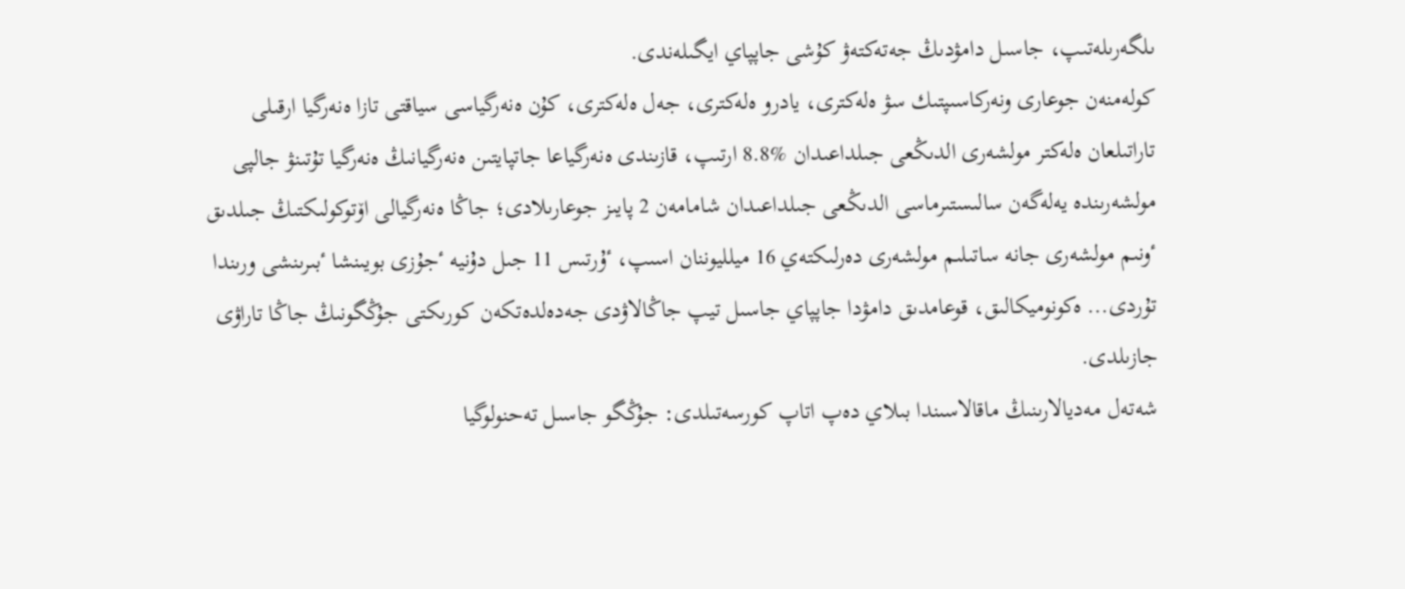ىلگەرىلەتىپ، جاسىل دامۋدىڭ جەتەكتەۋ كۇشى جاپپاي ايگىلەندى.
كولەمنەن جوعارى ونەركاسىپتىك سۋ ەلەكترى، يادرو ەلەكترى، جەل ەلەكترى، كۇن ەنەرگياسى سياقتى تازا ەنەرگيا ارقىلى تاراتىلعان ەلەكتر مولشەرى الدىڭعى جىلداعىدان %8.8 ارتىپ، قازىندى ەنەرگياعا جاتپايتىن ەنەرگيانىڭ ەنەرگيا تۇتىنۋ جالپى مولشەرىندە يەلەگەن سالىستىرماسى الدىڭعى جىلداعىدان شامامەن 2 پايىز جوعارىلادى؛ جاڭا ەنەرگيالى اۆتوكولىكتىڭ جىلدىق ٴونىم مولشەرى جانە ساتىلىم مولشەرى دەرلىكتەي 16 ميلليوننان اسىپ، ٴۇرتىس 11 جىل دۇنيە ٴجۇزى بويىنشا ٴبىرىنشى ورىندا تۇردى... ەكونوميكالىق، قوعامدىق دامۋدا جاپپاي جاسىل تيپ جاڭالاۋدى جەدەلدەتكەن كورىكتى جۇڭگونىڭ جاڭا تاراۋى جازىلدى.
شەتەل مەديالارىنىڭ ماقالاسىندا بىلاي دەپ اتاپ كورسەتىلدى: جۇڭگو جاسىل تەحنولوگيا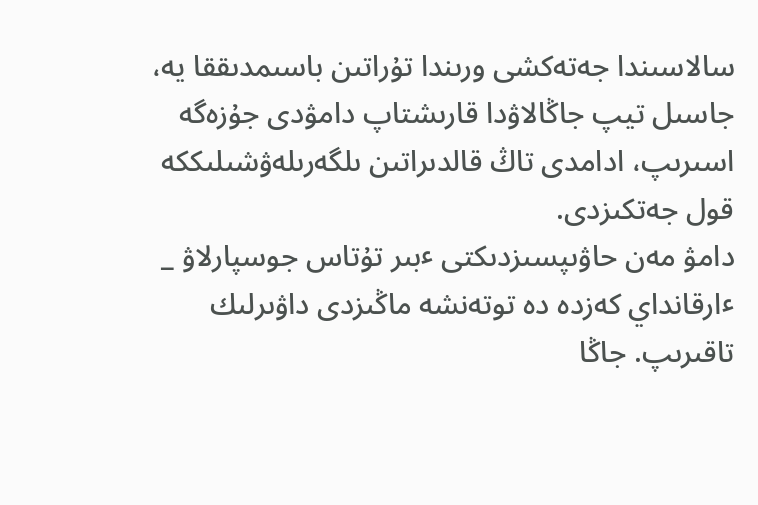سالاسىندا جەتەكشى ورىندا تۇراتىن باسىمدىققا يە، جاسىل تيپ جاڭالاۋدا قارىشتاپ دامۋدى جۇزەگە اسىرىپ، ادامدى تاڭ قالدىراتىن ىلگەرىلەۋشىلىككە قول جەتكىزدى.
دامۋ مەن حاۋىپسىزدىكتى ٴبىر تۇتاس جوسپارلاۋ _ ٴارقانداي كەزدە دە توتەنشە ماڭىزدى داۋىرلىك تاقىرىپ. جاڭا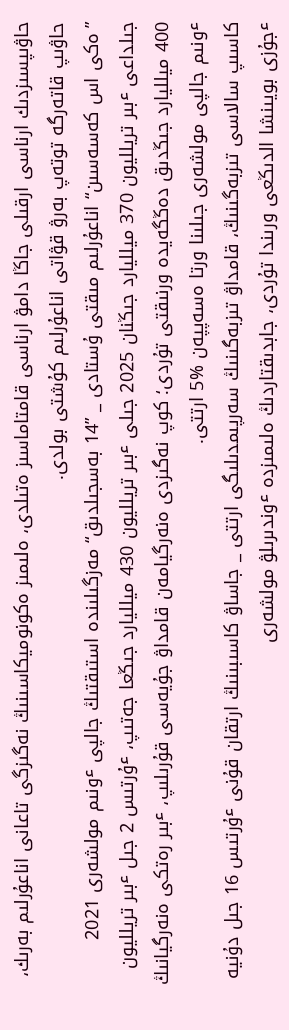حاۋىپسىزدىك ارناسى ارقىلى جاڭا دامۋ ارناسى قامتاماسىز ەتىلدى، ەلىمىز ەكونوميكاسىنىڭ نەگىزگى تاعانى اناعۇرلىم بەرىك، حاۋىپ قاتەرگە توتەپ بەرۋ قۋاتى اناعۇرلىم كۇشتى بولدى.
”ەكى اس كەسەسىن“ اناعۇرلىم مىقتى ۇستادى _ ”14 بەسجىلدىق“ مەزگىلىندە استىقتىڭ جالپى ٴونىم مولشەرى 2021 جىلداعى ٴبىر تريلليون 370 ميلليارد جىڭنان 2025 جىلى ٴبىر تريلليون 430 ميلليارد جىڭعا جەتىپ، ٴۇرتىس 2 جىل ٴبىر تريلليون 400 ميلليارد جىڭدىق دەڭگەيدە ورنىقتى تۇردى؛ كوپ نەگىزدى ەنەرگيامەن قامداۋ جۇيەسى قۇرىلىپ، ٴبىر رەتكى ەنەرگيانىڭ ٴونىم جالپى مولشەرى جىلىنا ورتا ەسەپپەن %5 ارتتى.
كاسىپ سالاسى تىزبەگىنىڭ، قامداۋ تىزبەگىنىڭ سەرپىمدىلىگى ارتتى _ جاساۋ كاسىبىنىڭ ارتقان قۇنى ٴۇرتىس 16 جىل دۇنيە ٴجۇزى بويىنشا الدىڭعى ورىندا تۇردى، جابدىقتاردىڭ ەلىمىزدە ٴوندىرىلۋ مولشەرى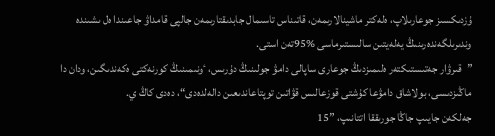ۇزدىكسىز جوعارىلاپ، ەلەكتر ماشينالارىمەن، قاتىناس تاسىمال جابدىقتارىمەن جالپى قامداۋ جاعىندا ەل ىشىندە وندىرىلگەندەرىنىڭ يەلەيتىن سالىستىرماسى %95تەن استى.
”قىرۋار جەتىستىكتەر ەلىمىزدىڭ جوعارى ساپالى دامۋ جولىنىڭ دۇرىس، ٴونىمىنىڭ كورنەكتى ەكەندىگىن، ودان دا ماڭىزدىسى، بولاشاق دامۋعا كۇشتى قوزعالىس قۋاتىن توپتاعاندىعىن دالەلدەدى“، دەدى كاڭ ي.
جەلكەن جايىپ جاڭا جورىققا اتتانىپ، ”15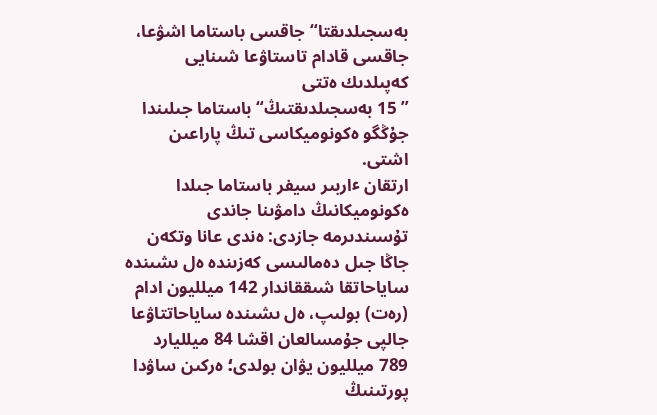بەسجىلدىقتا“ جاقسى باستاما اشۋعا، جاقسى قادام تاستاۋعا شىنايى كەپىلدىك ەتتى
” 15 بەسجىلدىقتىڭ“ باستاما جىلىندا جۇڭگو ەكونوميكاسى تىڭ پاراعىن اشتى.
ارتقان ٴاربىر سيفر باستاما جىلدا ەكونوميكانىڭ دامۋىنا جاندى تۇسىندىرمە جازدى: ەندى عانا وتكەن جاڭا جىل دەمالىسى كەزىندە ەل ىشىندە ساياحاتقا شىققاندار 142 ميلليون ادام (رەت) بولىپ، ەل ىشىندە ساياحاتتاۋعا جالپى جۇمسالعان اقشا 84 ميلليارد 789 ميلليون يۋان بولدى؛ ەركىن ساۋدا پورتىنىڭ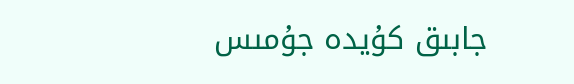جابىق كۇيدە جۇمىس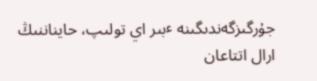جۇرگىزگەندىگىنە ٴبىر اي تولىپ، حايناننىڭ ارال اتتاعان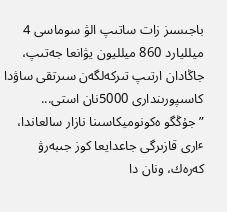باجىسىز زات ساتىپ الۋ سوماسى 4 ميلليارد 860 ميلليون يۋانعا جەتىپ، جاڭادان ارتىپ تىركەلگەن سىرتقى ساۋدا كاسىپورىندارى 5000نان استى...
”جۇڭگو ەكونوميكاسىنا نازار سالعاندا، ٴارى قازىرگى جاعدايعا كوز جىبەرۋ كەرەك، ونان دا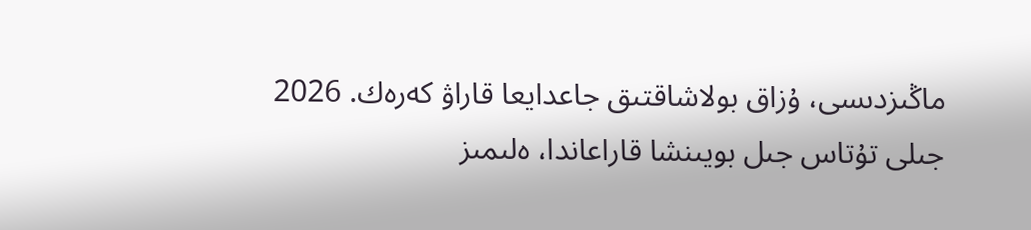ماڭىزدىسى، ۇزاق بولاشاقتىق جاعدايعا قاراۋ كەرەك. 2026 جىلى تۇتاس جىل بويىنشا قاراعاندا، ەلىمىز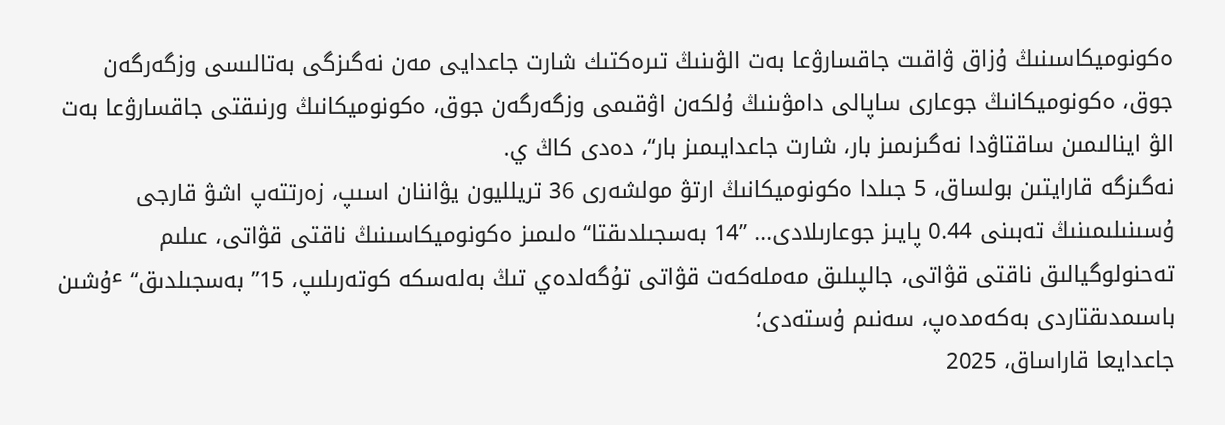ەكونوميكاسىنىڭ ۇزاق ۋاقىت جاقسارۋعا بەت الۋىنىڭ تىرەكتىك شارت جاعدايى مەن نەگىزگى بەتالىسى وزگەرگەن جوق، ەكونوميكانىڭ جوعارى ساپالى دامۋىنىڭ ۇلكەن اۋقىمى وزگەرگەن جوق، ەكونوميكانىڭ ورنىقتى جاقسارۋعا بەت الۋ اينالىمىن ساقتاۋدا نەگىزىمىز بار، شارت جاعدايىمىز بار“، دەدى كاڭ ي.
نەگىزگە قارايتىن بولساق، 5 جىلدا ەكونوميكانىڭ ارتۋ مولشەرى 36 تريلليون يۋاننان اسىپ، زەرتتەپ اشۋ قارجى ۇسىنىلىمىنىڭ تەبىنى 0.44 پايىز جوعارىلادى... ”14 بەسجىلدىقتا“ ەلىمىز ەكونوميكاسىنىڭ ناقتى قۋاتى، عىلىم تەحنولوگيالىق ناقتى قۋاتى، جالپىلىق مەملەكەت قۋاتى تۇگەلدەي تىڭ بەلەسكە كوتەرىلىپ، 15” بەسجىلدىق“ ٴۇشىن باسىمدىقتاردى بەكەمدەپ، سەنىم ۇستەدى؛
جاعدايعا قاراساق، 2025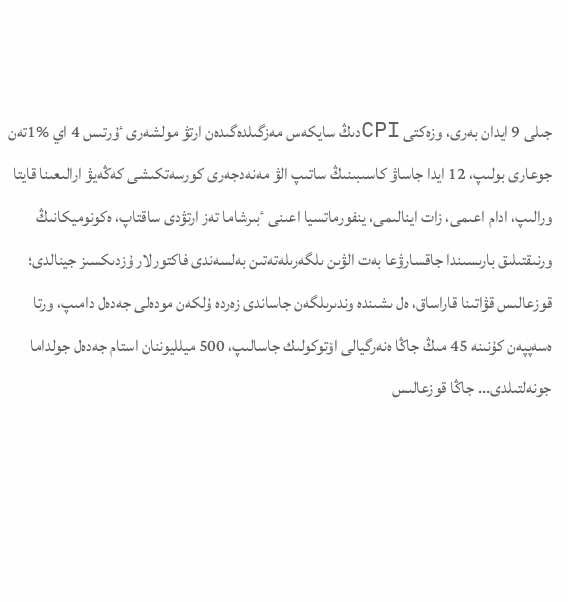جىلى 9 ايدان بەرى، وزەكتى CPIدىڭ سايكەس مەزگىلدەگىدەن ارتۋ مولشەرى ٴۇرتىس 4 اي %1تەن جوعارى بولىپ، 12 ايدا جاساۋ كاسىبىنىڭ ساتىپ الۋ مەنەدجەرى كورسەتكىشى كەڭەيۋ ارالىعىنا قايتا ورالىپ، ادام اعىمى، زات اينالىمى، ينفورماتسيا اعىنى ٴبىرشاما تەز ارتۋدى ساقتاپ، ەكونوميكانىڭ ورنىقتىلىق بارىسىندا جاقسارۋعا بەت الۋىن ىلگەرىلەتەتىن بەلسەندى فاكتورلار ۇزدىكسىز جينالدى؛
قوزعالىس قۋاتىنا قاراساق، ەل ىشىندە وندىرىلگەن جاساندى زەردە ۇلكەن مودەلى جەدەل دامىپ، ورتا ەسەپپەن كۇنىنە 45 مىڭ جاڭا ەنەرگيالى اۆتوكولىك جاسالىپ، 500 ميلليوننان استام جەدەل جولداما جونەلتىلدى... جاڭا قوزعالىس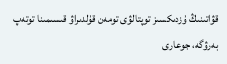قۋاتىنىڭ ۇزدىكسىز توپتالۋى تومەن قۇلدىراۋ قىسىمىنا توتەپ بەرۋگە، جوعارى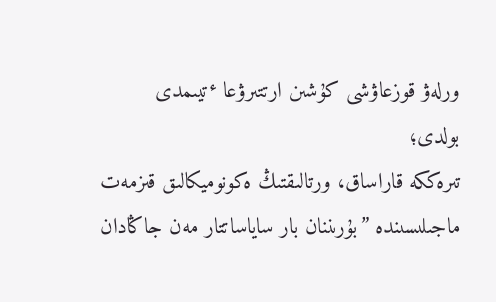ورلەۋ قوزعاۋشى كۇشىن ارتتىرۋعا ٴتيىمدى بولدى؛
تىرەككە قاراساق، ورتالىقتىڭ ەكونوميكالىق قىزمەت ماجىلىسىندە ”بۇرىننان بار ساياساتتار مەن جاڭادان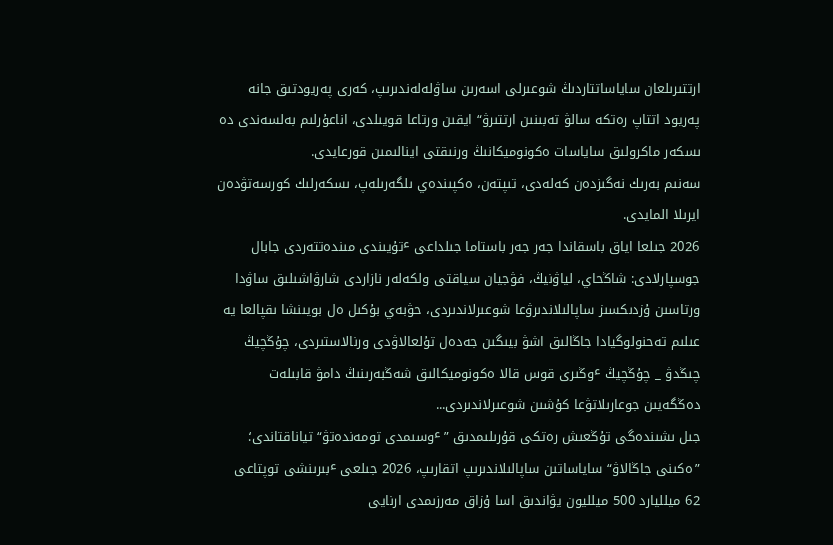ارتتىرىلعان ساياساتتاردىڭ شوعىرلى اسەرىن ساۋلەلەندىرىپ، كەرى پەريودتىق جانە پەريود اتتاپ رەتكە سالۋ تەبىنىن ارتتىرۋ“ ايقىن ورتاعا قويىلدى، اناعۇرلىم بەلسەندى دە ىسكەر ماكرولىق ساياسات ەكونوميكانىڭ ورنىقتى اينالىمىن قورعايدى.
سەنىم بەرىك نەگىزدەن كەلەدى، تىپتەن، ەكپىندەي ىلگەرىلەپ، ىسكەرلىك كورسەتۋدەن ايرىلا المايدى.
2026 جىلعا اياق باسقاندا جەر جەر باستاما جىلداعى ٴتۇيىندى مىندەتتەردى جابال جوسپارلادى: شاڭحاي، لياۋنيڭ، فۋجيان سياقتى ولكەلەر نازاردى شارۋاشىلىق ساۋدا ورتاسىن ۇزدىكسىز ساپالىلاندىرۋعا شوعىرلاندىردى، حۋبەي بۇكىل ەل بويىنشا ىقپالعا يە عىلىم تەحنولوگيادا جاڭالىق اشۋ بيىگىن جەدەل تۇلعالاۋدى ورنالاستىردى، چۇڭچيڭ چىڭدۋ _ چۇڭچيڭ ٴوڭىرى قوس قالا ەكونوميكالىق شەڭبەرىنىڭ دامۋ قابىلەت دەڭگەيىن جوعارىلاتۋعا كۇشىن شوعىرلاندىردى...
جىل ىشىندەگى تۇڭعىش رەتكى قۇرىلىمدىق ”ٴوسىمدى تومەندەتۋ“ تياناقتاندى؛ ”ەكىنى جاڭالاۋ“ ساياساتىن ساپالىلاندىرىپ اتقارىپ، 2026 جىلعى ٴبىرىنشى توپتاعى 62 ميلليارد 500 ميلليون يۋاندىق اسا ۇزاق مەرزىمدى ارنايى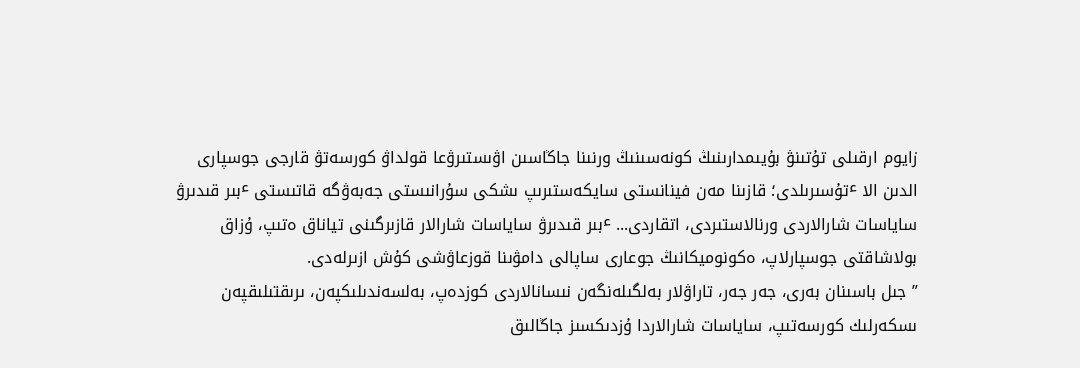زايوم ارقىلى تۇتىنۋ بۇيىمدارىنىڭ كونەسىنىڭ ورنىنا جاڭاسىن اۋىستىرۋعا قولداۋ كورسەتۋ قارجى جوسپارى الدىن الا ٴتۇسىرىلدى؛ قازىنا مەن فينانستى سايكەستىرىپ ىشكى سۇرانىستى جەبەۋگە قاتىستى ٴبىر قىدىرۋ ساياسات شارالاردى ورنالاستىردى، اتقاردى... ٴبىر قىدىرۋ ساياسات شارالار قازىرگىنى تياناق ەتىپ، ۇزاق بولاشاقتى جوسپارلاپ، ەكونوميكانىڭ جوعارى ساپالى دامۋىنا قوزعاۋشى كۇش ازىرلەدى.
”جىل باسىنان بەرى، جەر جەر، تاراۋلار بەلگىلەنگەن نىسانالاردى كوزدەپ، بەلسەندىلىكپەن، ىرىقتىلىقپەن ىسكەرلىك كورسەتىپ، ساياسات شارالاردا ۇزدىكسىز جاڭالىق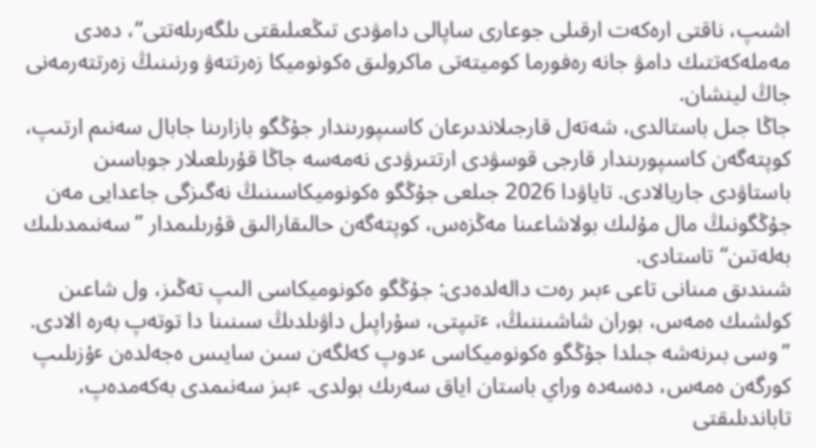اشىپ، ناقتى ارەكەت ارقىلى جوعارى ساپالى دامۋدى تىڭعىلىقتى ىلگەرىلەتتى“، دەدى مەملەكەتتىك دامۋ جانە رەفورما كوميتەتى ماكرولىق ەكونوميكا زەرتتەۋ ورنىنىڭ زەرتتەرمەنى جاڭ لينشان.
جاڭا جىل باستالدى، شەتەل قارجىلاندىرعان كاسىپورىندار جۇڭگو بازارىنا جابال سەنىم ارتىپ، كوپتەگەن كاسىپورىندار قارجى قوسۋدى ارتتىرۋدى نەمەسە جاڭا قۇرىلعىلار جوباسىن باستاۋدى جاريالادى. تاياۋدا 2026 جىلعى جۇڭگو ەكونوميكاسىنىڭ نەگىزگى جاعدايى مەن جۇڭگونىڭ مال مۇلىك بولاشاعىنا مەڭزەس، كوپتەگەن حالىقارالىق قۇرىلىمدار ”سەنىمدىلىك بەلەتىن“ تاستادى.
شىندىق مىنانى تاعى ٴبىر رەت دالەلدەدى: جۇڭگو ەكونوميكاسى الىپ تەڭىز، ول شاعىن كولشىك ەمەس، بوران شاشىننىڭ، ٴتىپتى، سۇراپىل داۋىلدىڭ سىنىنا دا توتەپ بەرە الادى.
”وسى بىرنەشە جىلدا جۇڭگو ەكونوميكاسى ٴدوپ كەلگەن سىن سايىس ەجەلدەن ٴۇزىلىپ كورگەن ەمەس، دەسەدە وراي باستان اياق سەرىك بولدى. ٴبىز سەنىمدى بەكەمدەپ، تاباندىلىقتى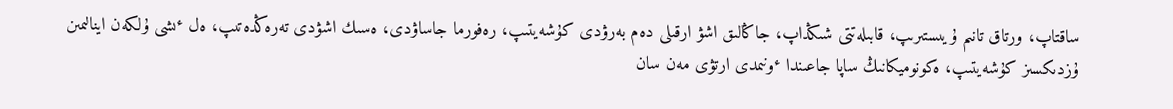ساقتاپ، ورتاق تانىم ۇيىستىرىپ، قابىلەتتى شىڭداپ، جاڭالىق اشۋ ارقىلى دەم بەرۋدى كۇشەيتىپ، رەفورما جاساۋدى، ەسىك اشۋدى تەرەڭدەتىپ، ەل ٴىشى ۇلكەن اينالىمىن ۇزدىكسىز كۇشەيتىپ، ەكونوميكانىڭ ساپا جاعىندا ٴونىمدى ارتۋى مەن سان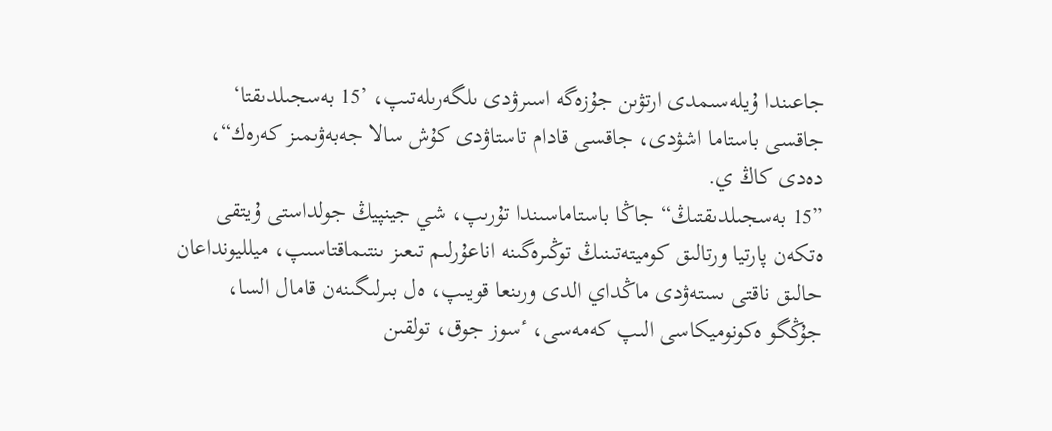جاعىندا ۇيلەسىمدى ارتۋىن جۇزەگە اسىرۋدى ىلگەرىلەتىپ، ’15 بەسجىلدىقتا‘ جاقسى باستاما اشۋدى، جاقسى قادام تاستاۋدى كۇش سالا جەبەۋىمىز كەرەك“، دەدى كاڭ ي.
”15 بەسجىلدىقتىڭ“ جاڭا باستاماسىندا تۇرىپ، شي جينپيڭ جولداستى ۇيتقى ەتكەن پارتيا ورتالىق كوميتەتىنىڭ توڭىرەگىنە اناعۇرلىم تىعىز ىنتىماقتاسىپ، ميلليونداعان حالىق ناقتى ىستەۋدى ماڭداي الدى ورىنعا قويىپ، ەل بىرلىگىنەن قامال السا، جۇڭگو ەكونوميكاسى الىپ كەمەسى، ٴسوز جوق، تولقىن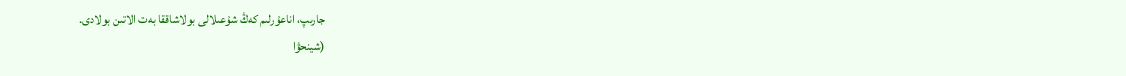جارىپ، اناعۇرلىم كەڭ شۇعىلالى بولاشاققا بەت الاتىن بولادى.
(شينحۋا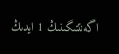اگەنتتىگىنىڭ 1 ايدىڭ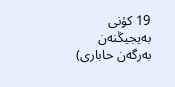19 كۇنى بەيجيڭنەن بەرگەن حابارى)